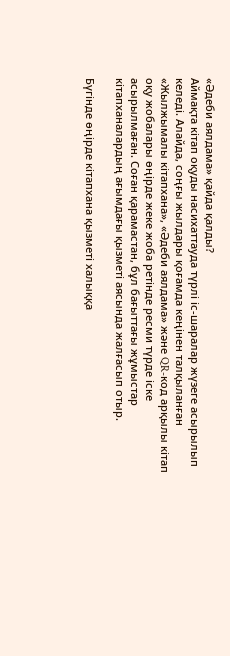«Әдеби аялдама» қайда қалды?
Аймақта кітап оқуды насихаттауда түрлі іс-шаралар жүзеге асырылып келеді. Алайда, соңғы жылдары қоғамда кеңінен талқыланған «Жылжымалы кітапхана», «Әдеби аялдама» және QR-код арқылы кітап оқу жобалары өңірде жеке жоба ретінде ресми түрде іске асырылмаған. Соған қарамастан, бұл бағыттағы жұмыстар кітапханалардың ағымдағы қызметі аясында жалғасып отыр.

Бүгінде өңірде кітапхана қызметі халыққа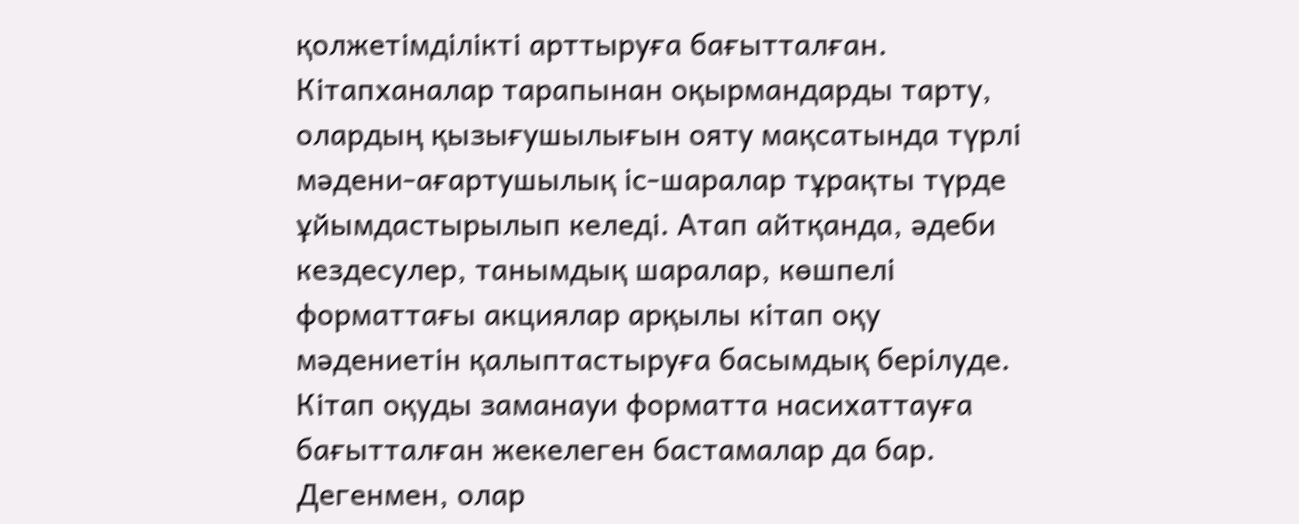қолжетімділікті арттыруға бағытталған. Кітапханалар тарапынан оқырмандарды тарту, олардың қызығушылығын ояту мақсатында түрлі мәдени-ағартушылық іс-шаралар тұрақты түрде ұйымдастырылып келеді. Атап айтқанда, әдеби кездесулер, танымдық шаралар, көшпелі форматтағы акциялар арқылы кітап оқу мәдениетін қалыптастыруға басымдық берілуде. Кітап оқуды заманауи форматта насихаттауға бағытталған жекелеген бастамалар да бар. Дегенмен, олар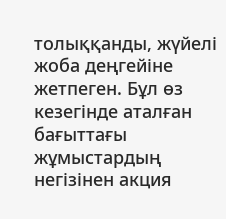толыққанды, жүйелі жоба деңгейіне жетпеген. Бұл өз кезегінде аталған бағыттағы жұмыстардың негізінен акция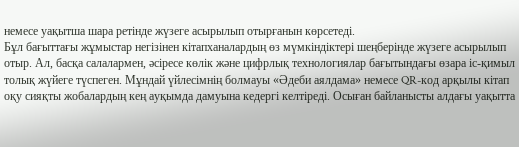немесе уақытша шара ретінде жүзеге асырылып отырғанын көрсетеді.
Бұл бағыттағы жұмыстар негізінен кітапханалардың өз мүмкіндіктері шеңберінде жүзеге асырылып отыр. Ал, басқа салалармен, әсіресе көлік және цифрлық технологиялар бағытындағы өзара іс-қимыл толық жүйеге түспеген. Мұндай үйлесімнің болмауы «Әдеби аялдама» немесе QR-код арқылы кітап оқу сияқты жобалардың кең ауқымда дамуына кедергі келтіреді. Осыған байланысты алдағы уақытта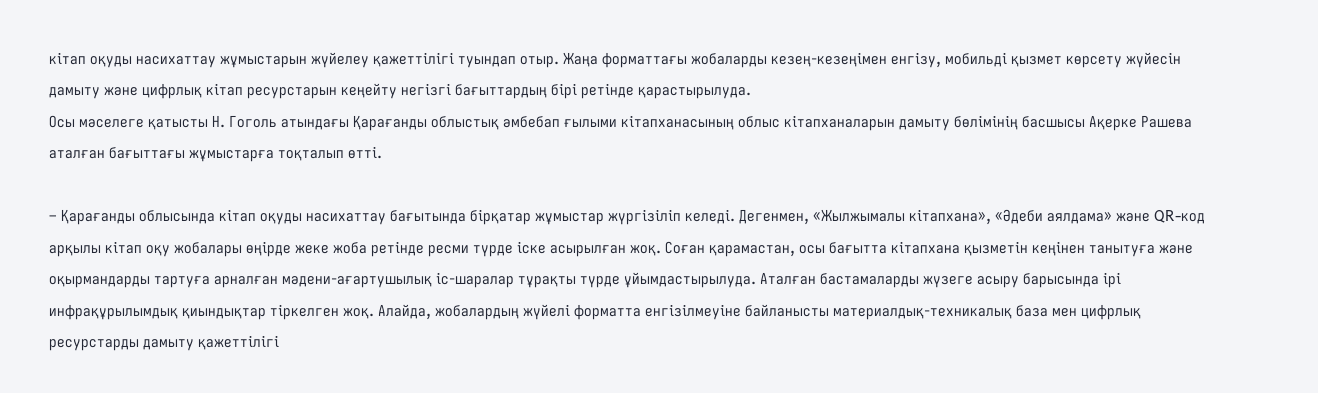кітап оқуды насихаттау жұмыстарын жүйелеу қажеттілігі туындап отыр. Жаңа форматтағы жобаларды кезең-кезеңімен енгізу, мобильді қызмет көрсету жүйесін дамыту және цифрлық кітап ресурстарын кеңейту негізгі бағыттардың бірі ретінде қарастырылуда.
Осы мәселеге қатысты Н. Гоголь атындағы Қарағанды облыстық әмбебап ғылыми кітапханасының облыс кітапханаларын дамыту бөлімінің басшысы Ақерке Рашева аталған бағыттағы жұмыстарға тоқталып өтті.

– Қарағанды облысында кітап оқуды насихаттау бағытында бірқатар жұмыстар жүргізіліп келеді. Дегенмен, «Жылжымалы кітапхана», «Әдеби аялдама» және QR-код арқылы кітап оқу жобалары өңірде жеке жоба ретінде ресми түрде іске асырылған жоқ. Соған қарамастан, осы бағытта кітапхана қызметін кеңінен танытуға және оқырмандарды тартуға арналған мәдени-ағартушылық іс-шаралар тұрақты түрде ұйымдастырылуда. Аталған бастамаларды жүзеге асыру барысында ірі инфрақұрылымдық қиындықтар тіркелген жоқ. Алайда, жобалардың жүйелі форматта енгізілмеуіне байланысты материалдық-техникалық база мен цифрлық ресурстарды дамыту қажеттілігі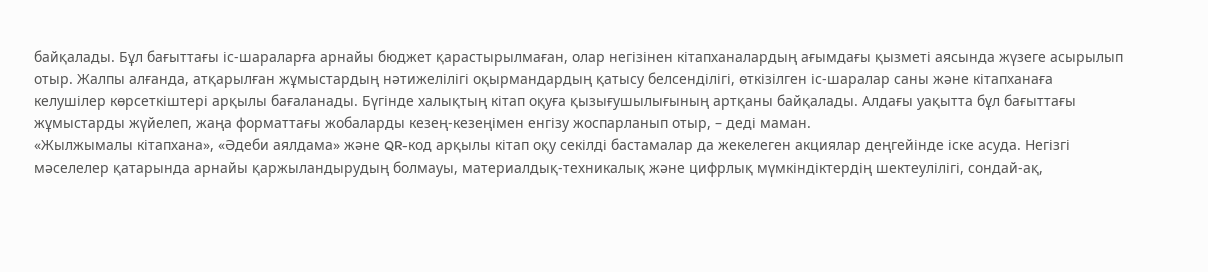байқалады. Бұл бағыттағы іс-шараларға арнайы бюджет қарастырылмаған, олар негізінен кітапханалардың ағымдағы қызметі аясында жүзеге асырылып отыр. Жалпы алғанда, атқарылған жұмыстардың нәтижелілігі оқырмандардың қатысу белсенділігі, өткізілген іс-шаралар саны және кітапханаға келушілер көрсеткіштері арқылы бағаланады. Бүгінде халықтың кітап оқуға қызығушылығының артқаны байқалады. Алдағы уақытта бұл бағыттағы жұмыстарды жүйелеп, жаңа форматтағы жобаларды кезең-кезеңімен енгізу жоспарланып отыр, – деді маман.
«Жылжымалы кітапхана», «Әдеби аялдама» және QR-код арқылы кітап оқу секілді бастамалар да жекелеген акциялар деңгейінде іске асуда. Негізгі мәселелер қатарында арнайы қаржыландырудың болмауы, материалдық-техникалық және цифрлық мүмкіндіктердің шектеулілігі, сондай-ақ,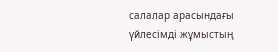салалар арасындағы үйлесімді жұмыстың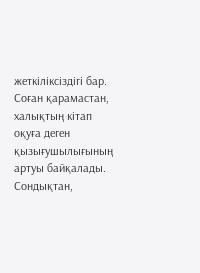жеткіліксіздігі бар. Соған қарамастан, халықтың кітап оқуға деген қызығушылығының артуы байқалады. Сондықтан,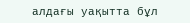алдағы уақытта бұл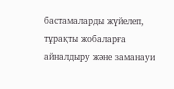бастамаларды жүйелеп, тұрақты жобаларға айналдыру және заманауи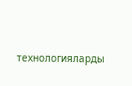технологияларды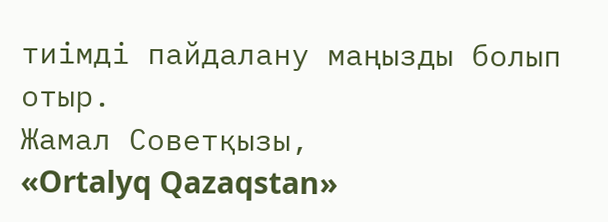тиімді пайдалану маңызды болып отыр.
Жамал Советқызы,
«Ortalyq Qazaqstan»